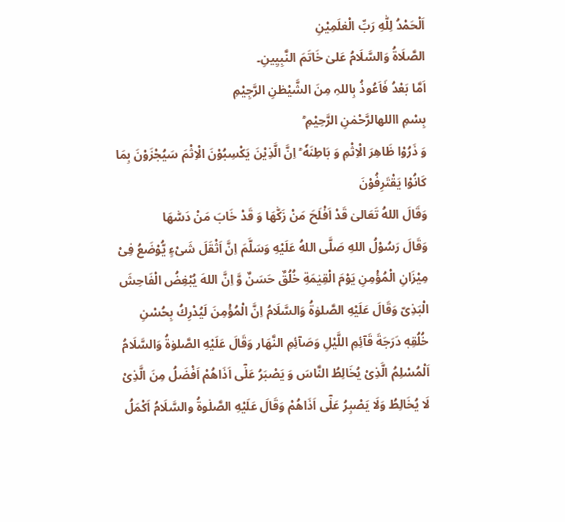اَلْحَمْدُ لِلّٰهِ رَبِّ الْعٰلَمِیْنِ
الصَّلَاةُ وَالسَّلَامُ عَلیٰ خَاتَمَ النَّبِیِینِ۔
اَمَّا بَعْدُ فَاَعُوذُ بِاللہِ مِنَ الشَّیْطٰنِ الرَّجِیْمِ
بِسْمِ االلهالرَّحْمٰنِ الرَّحِیْمِ ؕ
وَ ذَرُوْا ظَاهِرَ الْاِثْمِ وَ بَاطِنَهٗ ؕ اِنَّ الَّذِیْنَ یَکْسِبُوْنَ الْاِثْمَ سَیُجْزَوْنَ بِمَا کَانُوْا یَقْتَرِفُوْنَ
وَقَالَ اللهُ تَعَالیٰ قَدْ اَفْلَحَ مَنْ زَکّٰهَا وَ قَدْ خَابَ مَنْ دَسّٰهَا
وَقَالَ رَسُوْلُ اللهِ صَلَّی اللهُ عَلَیْهِ وَسَلَّمَ اِنَّ اَثْقَلَ شَیْءٍ یُّوْضَعُ فِیْ مِیْزَانِ الْمُؤْمِنِ یَوْمَ الْقِیٰمَةِ خُلُقٌ حَسَنٌ وَّ اِنَّ اللهَ یُبْغِضُ الْفَاحِشَ الْبَذِیّ وَقَالَ عَلَیْهِ الصَّلوٰةُ وَالسَّلَامُ اِنَّ الْمُؤْمِنَ لَیُدْرِكُ بِحُسْنِ خُلُقِهٖ دَرَجَةَ قَآئِمِ اللَّیْلِ وَصَآئِمِ النَّهَار وَقَالَ عَلَیْهِ الصَّلوٰۃُ وَالسَّلَامُ اَلْمُسْلِمُ الَّذِیْ یُخَالِطُ النَّاسَ وَ یَصْبَرُ عَلٰۤی اَذَاهُمْ اَفْضَلُ مِنَ الَّذِیْ لَا یُخَالِطُ وَلَا یَصْبِرُ عَلٰۤی اَذَاهُمْ وَقَالَ عَلَیْهِ الصَّلٰوۃُ والسَّلَامُ اَکْمَلُ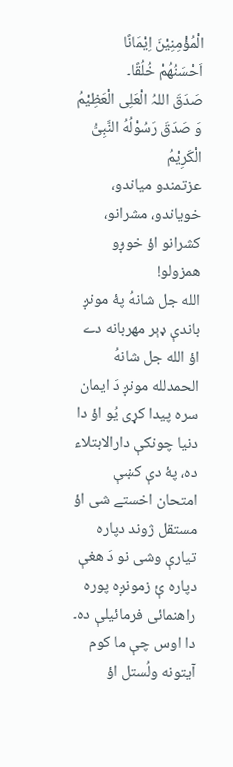الْمُؤْمِنِیْنَ اِیْمَانًا اَحْسَنُهُمْ خُلُقًا۔
صَدَقَ اللہُ الْعَلِی الْعَظِیْمُ وَ صَدَقَ رَسُوْلُهُ النَّبِیُّ الْکَرِیْمُ
عزتمندو میاندو، خویاندو، مشرانو، کشرانو اؤ خوږو همزولو!
الله جل شانهُ پهٔ مونږ باندې ډېر مهربانه دے اؤ الله جل شانهُ الحمدلله مونږ دَ ایمان سره پیدا کړی یُو اؤ دا دنیا چونکې دارالابتلاء ده، پهٔ دې کښې امتحان اخستے شی اؤ مستقل ژوند دپارہ تیارې وشی نو دَ هغې دپاره ېٔ زمونږه پوره راهنمائی فرمائیلې ده۔ دا اوس چې ما کوم آیتونه ولُستل اؤ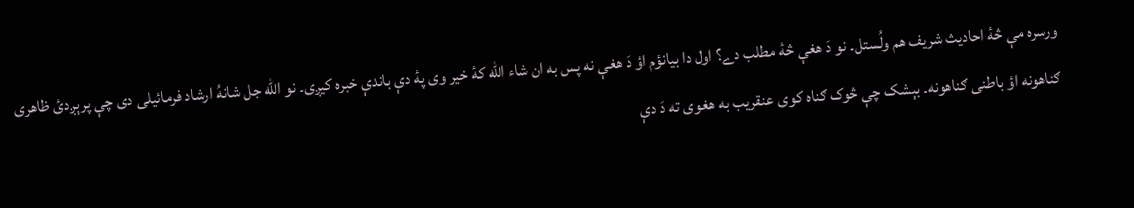ورسره مې څهٔ احادیث شریف هم ولُستل۔ نو دَ هغې څهٔ مطلب دے؟ اول دا بیانؤم اؤ دَ هغې نه پس به ان شاء الله کهٔ خیر وی پهٔ دې باندې خبره کیږی۔ نو الله جل شانهُ ارشاد فرمائیلی دی چې پرېږدیٔ ظاهری ګناهونه اؤ باطنی ګناهونه۔ بېشک چې څوک ګناه کوی عنقریب به هغوی ته دَ دې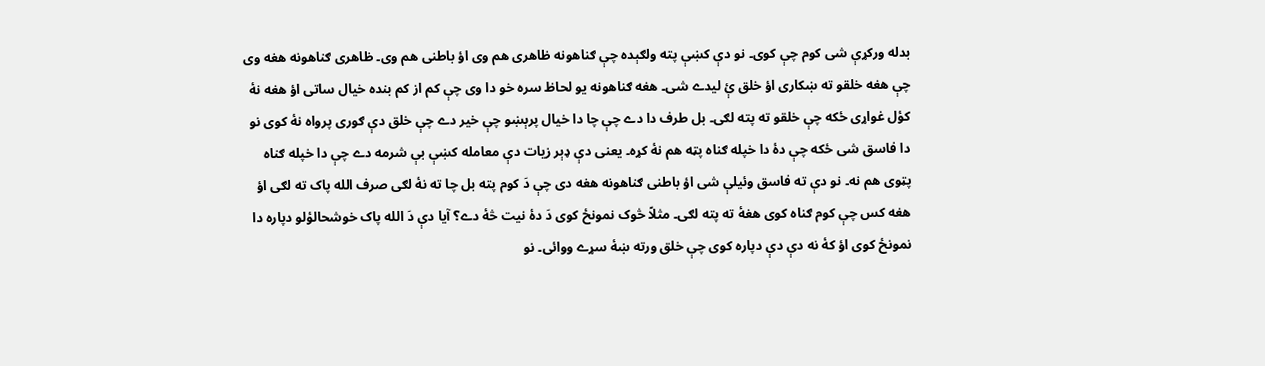بدله ورکړې شی کوم چې کوی۔ نو دې کښې پته ولګېده چې ګناهونه ظاهری هم وی اؤ باطنی هم وی۔ ظاهری ګناهونه هغه وی چې هغه خلقو ته ښکاری اؤ خلق ېٔ لیدے شی۔ هغه ګناهونه یو لحاظ سره خو دا وی چې کم از کم بنده خیال ساتی اؤ هغه نهٔ کؤل غواړی ځکه چې خلقو ته پته لګی۔ بل طرف دا دے چې چا دا خیال پرېښو چې خیر دے چې خلق دې ګوری پرواہ نهٔ کوی نو دا فاسق شی ځکه چې دهٔ دا خپله ګناه پټه هم نهٔ کړه۔ یعنی دې ډېر زیات دې معامله کښې بې شرمه دے چې دا خپله ګناه پټوی هم نه۔ نو دې ته فاسق وئیلې شی اؤ باطنی ګناهونه هغه دی چې دَ کوم پته بل چا ته نهٔ لګی صرف الله پاک ته لګی اؤ هغه کس چې کوم ګناه کوی هغهٔ ته پته لګی۔ مثلاً څوک نمونځ کوی دَ دهٔ نیت څهٔ دے؟ آیا دې دَ الله پاک خوشحالؤلو دپاره دا نمونځ کوی اؤ کهٔ نه دې دې دپاره کوی چې خلق ورته ښهٔ سړے ووائی۔ نو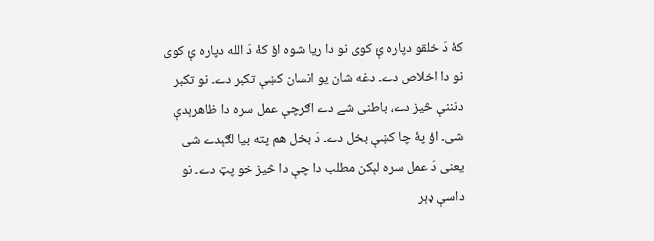کهٔ دَ خلقو دپاره ېٔ کوی نو دا ریا شوه اؤ کهٔ دَ الله دپاره ېٔ کوی نو دا اخلاص دے۔ دغه شان یو انسان کښې تکبر دے۔ نو تکبر دنننې څیز دے، باطنی شے دے اګرچې عمل سره دا ظاهرېدې شی۔ اؤ پهٔ چا کښې بخل دے۔ دَ بخل هم پته بیا لګېدے شی یعنی دَ عمل سره لېکن مطلب دا چې دا څیز خو پټ دے۔ نو داسې ډېر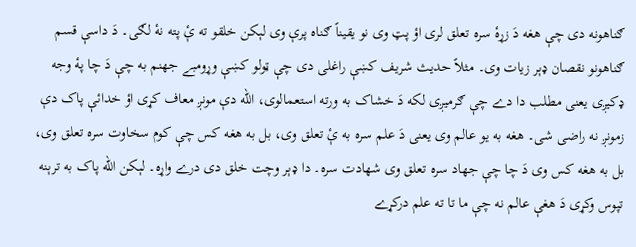ګناهونه دی چې هغه دَ زړهٔ سره تعلق لری اؤ پټ وی نو یقیناً ګناه پرې وی لېکن خلقو ته ېٔ پته نهٔ لګی۔ دَ داسې قسم ګناهونو نقصان ډېر زیات وی۔ مثلاً حدیث شریف کښې راغلی دی چې ټولو کښې وړومبے جهنم به چې دَ چا پهٔ وجه ډکیږی یعنی مطلب دا دے چې ګرمیږی لکه دَ خشاک به ورته استعمالوی، الله دې مونږ معاف کړی اؤ خدائې پاک دې زمونږ نه راضی شی۔ هغه به یو عالم وی یعنی دَ علم سره به ېٔ تعلق وی، بل به هغه کس چې کوم سخاوت سره تعلق وی، بل به هغه کس وی دَ چا چې جهاد سره تعلق وی شهادت سره۔ دا ډېر وچت خلق دی درے واړه۔ لېکن الله پاک به ترېنه تپوس وکړی دَ هغې عالم نه چې ما تا ته علم درکړے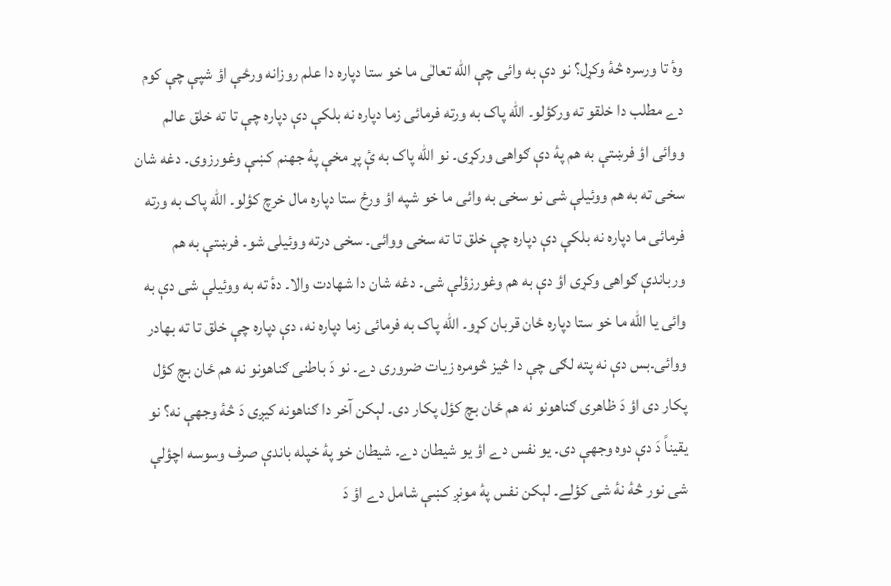وهٔ تا ورسره څهٔ وکړل؟ نو دې به وائی چې الله تعالٰی ما خو ستا دپاره دا علم روزانه ورځې اؤ شپې چې کوم دے مطلب دا خلقو ته ورکؤلو۔ الله پاک به ورته فرمائی زما دپاره نه بلکې دې دپاره چې تا ته خلق عالم ووائی اؤ فرښتې به هم پهٔ دې ګواهی ورکړی۔ نو الله پاک به ېٔ پړ مخې پهٔ جهنم کښې وغورزوی۔ دغه شان سخی ته به هم ووئیلې شی نو سخی به وائی ما خو شپه اؤ ورځ ستا دپاره مال خرچ کؤلو۔ الله پاک به ورته فرمائی ما دپاره نه بلکې دې دپاره چې خلق تا ته سخی ووائی۔ سخی درته ووئیلی شو۔ فرښتې به هم ورباندې ګواهی وکړی اؤ دې به هم وغورزؤلې شی۔ دغه شان دا شهادت والا۔ دهٔ ته به ووئیلې شی دې به وائی یا الله ما خو ستا دپاره ځان قربان کړو۔ الله پاک به فرمائی زما دپاره نه، دې دپاره چې خلق تا ته بهادر ووائی۔بس دې نه پته لګی چې دا څیز څومره زیات ضروری دے۔ نو دَ باطنی ګناهونو نه هم ځان بچ کؤل پکار دی اؤ دَ ظاهری ګناهونو نه هم ځان بچ کؤل پکار دی۔ لېکن آخر دا ګناهونه کیږی دَ څهٔ وجهې نه؟ نو یقیناً دَ دې دوه وجهې دی۔ یو نفس دے اؤ یو شیطان دے۔ شیطان خو پهٔ خپله باندې صرف وسوسه اچؤلې شی نور څهٔ نهٔ شی کؤلے۔ لېکن نفس پهٔ مونږ کښې شامل دے اؤ دَ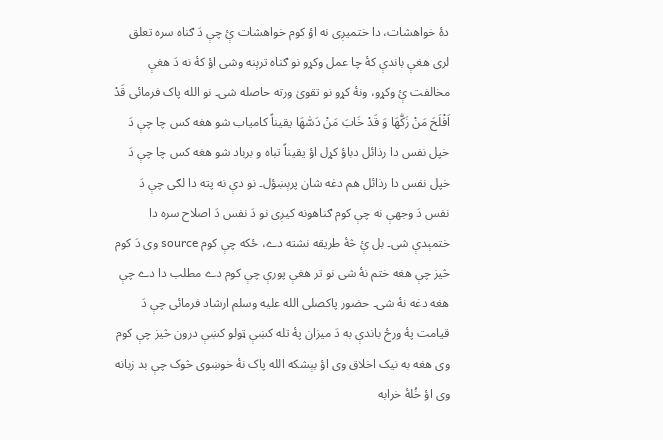دهٔ خواهشات، دا ختمیږی نه اؤ کوم خواهشات ېٔ چې دَ ګناه سره تعلق لری هغې باندې کهٔ چا عمل وکړو نو ګناه ترېنه وشی اؤ کهٔ نه دَ هغې مخالفت ېٔ وکړو، ونهٔ کړو نو تقویٰ ورته حاصله شی۔ نو الله پاک فرمائی قَدْ اَفْلَحَ مَنْ زَکّٰهَا وَ قَدْ خَابَ مَنْ دَسّٰهَا یقیناً کامیاب شو هغه کس چا چې دَ خپل نفس دا رذائل دباؤ کړل اؤ یقیناً تباه و برباد شو هغه کس چا چې دَ خپل نفس دا رذائل هم دغه شان پرېښؤل۔ نو دې نه پته دا لګی چې دَ نفس دَ وجهې نه چې کوم ګناهونه کیږی نو دَ نفس دَ اصلاح سره دا ختمېدې شی۔ بل ېٔ څهٔ طریقه نشته دے، ځکه چې کوم source وی دَ کوم څیز چې هغه ختم نهٔ شی نو تر هغې پورې چې کوم دے مطلب دا دے چې هغه دغه نهٔ شی۔ حضور پاکصلى الله عليه وسلم ارشاد فرمائی چې دَ قیامت پهٔ ورځ باندې به دَ میزان پهٔ تله کښې ټولو کښې درون څیز چې کوم وی هغه به نیک اخلاق وی اؤ بېشکه الله پاک نهٔ خوښوی څوک چې بد زبانه وی اؤ خُلهٔ خرابه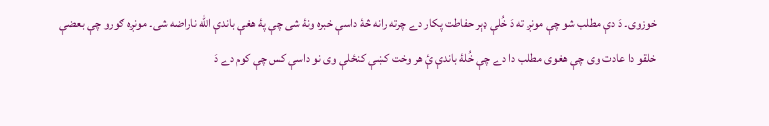خوزوی۔ دَ دې مطلب شو چې مونږ ته دَ خُلې ډېر حفاطت پکار دے چرته رانه څهٔ داسې خبره ونهٔ شی چې پهٔ هغې باندې الله ناراضه شی۔ مونږه ګورو چې بعضې خلقو دا عادت وی چې هغوی مطلب دا دے چې خُلهٔ باندې ېٔ هر وخت کښې کنځلې وی نو داسې کس چې کوم دے دَ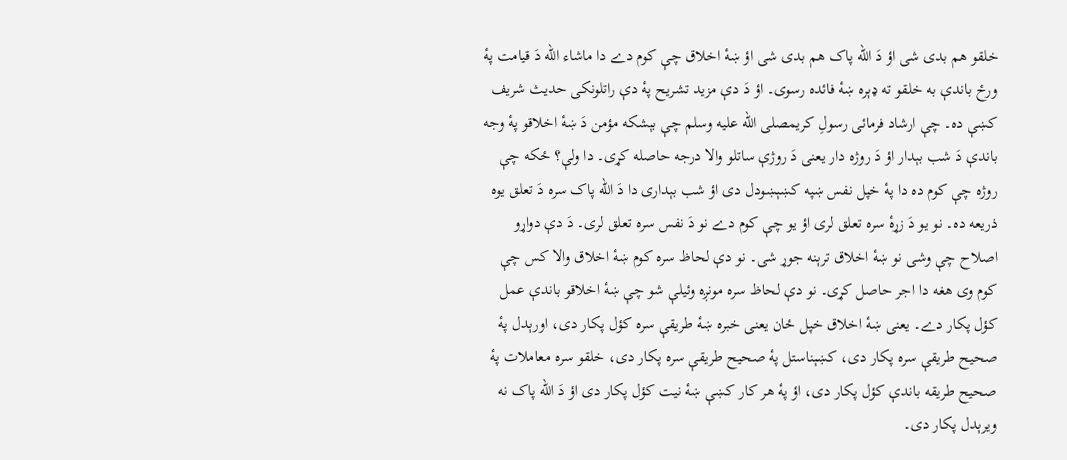خلقو هم بدی شی اؤ دَ الله پاک هم بدی شی اؤ ښهٔ اخلاق چې کوم دے دا ماشاء الله دَ قیامت پهٔ ورځ باندې به خلقو ته ډېره ښهٔ فائده رسوی۔ اؤ دَ دې مزید تشریح پهٔ دې راتلونکی حدیث شریف کښې ده۔ چې ارشاد فرمائی رسولِ کریمصلى الله عليه وسلم چې بېشکه مؤمن دَ ښهٔ اخلاقو پهٔ وجه باندې دَ شب بېدار اؤ دَ روژه دار یعنی دَ روژې ساتلو والا درجه حاصله کړی۔ دا ولې؟ ځکه چې روژه چې کوم ده دا پهٔ خپل نفس ښپه کښېښودل دی اؤ شب بېداری دا دَ الله پاک سره دَ تعلق یوه ذریعه ده۔ نو یو دَ زړهٔ سره تعلق لری اؤ یو چې کوم دے نو دَ نفس سره تعلق لری۔ دَ دې دواړو اصلاح چې وشی نو ښهٔ اخلاق ترېنه جوړ شی۔ نو دې لحاظ سره کوم ښهٔ اخلاق والا کس چې کوم وی هغه دا اجر حاصل کړی۔ نو دې لحاظ سره مونږه وئیلې شو چې ښهٔ اخلاقو باندې عمل کؤل پکار دے۔ یعنی ښهٔ اخلاق خپل ځان یعنی خبره ښهٔ طریقې سره کؤل پکار دی، اورېدل پهٔ صحیح طریقې سره پکار دی، کښېناستل پهٔ صحیح طریقې سره پکار دی، خلقو سره معاملات پهٔ صحیح طریقه باندې کؤل پکار دی، اؤ پهٔ هر کار کښې ښهٔ نیت کؤل پکار دی اؤ دَ الله پاک نه ویرېدل پکار دی۔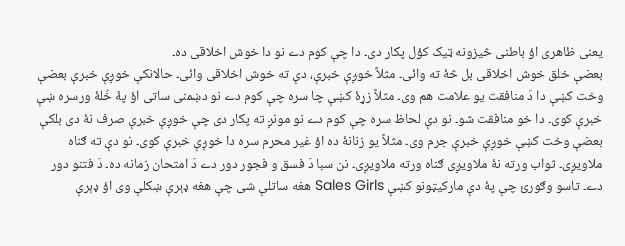یعنی ظاهری اؤ باطنی څیزونه ټیک کؤل پکار دی۔ دا چې کوم دے نو دا خوش اخلاقی ده۔
بعضې خلق خوش اخلاقی بل څهٔ ته وائی۔ مثلاً خوږې خبرې، دې ته خوش اخلاقی وائی۔ حالانکې خوږې خبرې بعضې وخت کښې دا دَ منافقت یو علامت هم وی۔ مثلاً زړهٔ کښې چا سره چې کوم دے نو دښمنی ساتی اؤ پهٔ خُلهٔ ورسره ښې خبرې کوی۔ دا خو منافقت شو۔ نو دې لحاظ سره چې کوم دے نو مونږ ته پکار دی چې خوږې خبرې صرف نهٔ دی بلکې بعضې وخت کښې خوږې خبرې جرم وی۔ مثلاً یو زنانهٔ ده اؤ غیر محرم سره دا خوږې خبرې کوی۔ نو دې ته ګناه ملاویږی۔ ثواب ورته نهٔ ملاویږی ګناه ورته ملاویږی۔ نن سبا دَ فسق و فجور دور دے دَ امتحان زمانه ده۔ دَ فتنو دور دے۔ تاسو وګوریٔ چې پهٔ دې مارکیټونو کښې Sales Girls هغه ساتلې شی چې هغه ډېرې ښکلې وی اؤ ډېرې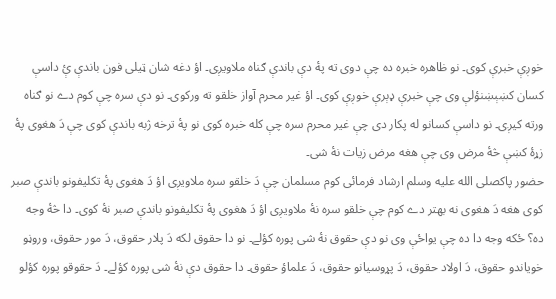خوږې خبرې کوی۔ نو ظاهره خبره ده چې دوی ته پهٔ دې باندې ګناه ملاویږی۔ اؤ دغه شان ټیلی فون باندې ېٔ داسې کسان کښېښنؤلې وی چې خبرې ډېرې خوږې کوی۔ اؤ غیر محرم آواز خلقو ته ورکوی۔ نو دې سره چې کوم دے نو ګناه ورته کیږی۔ نو داسې کسانو له پکار دی چې غیر محرم سره چې کله خبره کوی نو پهٔ ترخه ژبه باندې کوی چې دَ هغوی پهٔ زړهٔ کښې څهٔ مرض وی چې هغه مرض زیات نهٔ شی۔
حضور پاکصلى الله عليه وسلم ارشاد فرمائی کوم مسلمان چې دَ خلقو سره ملاویږی اؤ دَ هغوی پهٔ تکلیفونو باندې صبر کوی هغه دَ هغوی نه بهتر دے کوم چې خلقو سره نهٔ ملاویږی اؤ دَ هغوی پهٔ تکلیفونو باندې صبر نهٔ کوی۔ دا څهٔ وجه ده؟ ځکه وجه دا ده چې یواځې وی نو دې حقوق نهٔ شی پوره کؤلے۔ نو دا حقوق لکه دَ پلار حقوق، دَ مور حقوق، وروڼو خویاندو حقوق، دَ اولاد حقوق، دَ پړوسیانو حقوق، دَ علماؤ حقوق۔ دا حقوق دې نهٔ شی پوره کؤلے۔ دَ حقوقو پوره کؤلو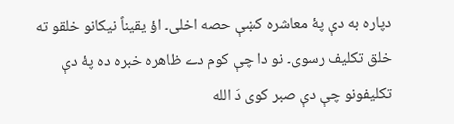دپاره به دې پهٔ معاشره کښې حصه اخلی۔ اؤ یقیناً نیکانو خلقو ته خلق تکلیف رسوی۔ نو دا چې کوم دے ظاهره خبره ده پهٔ دې تکلیفونو چې دې صبر کوی دَ الله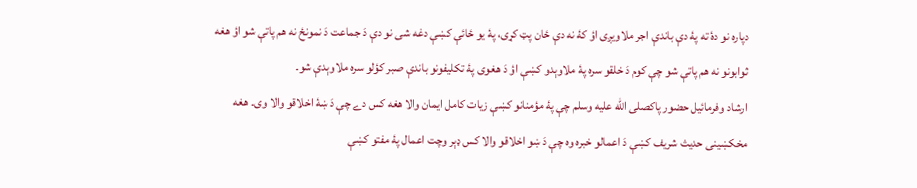دپاره نو دهٔ ته پهٔ دې باندې اجر ملاویږی اؤ کهٔ نه دې ځان پټ کړی، پهٔ یو ځائې کښې دغه شی نو دې دَ جماعت دَ نمونځ نه هم پاتې شو اؤ هغه ثوابونو نه هم پاتې شو چې کوم دَ خلقو سره پهٔ ملاوېدو کښې اؤ دَ هغوی پهٔ تکلیفونو باندې صبر کؤلو سره ملاوېدې شو۔
ارشاد وفرمائیل حضور پاکصلى الله عليه وسلم چې پهٔ مؤمنانو کښې زیات کامل ایمان والا هغه کس دے چې دَ ښهٔ اخلاقو والا وی۔ هغه مخکښینی حدیث شریف کښې دَ اعمالو خبره وه چې دَ ښو اخلاقو والا کس ډېر وچت اعمال پهٔ مفتو کښې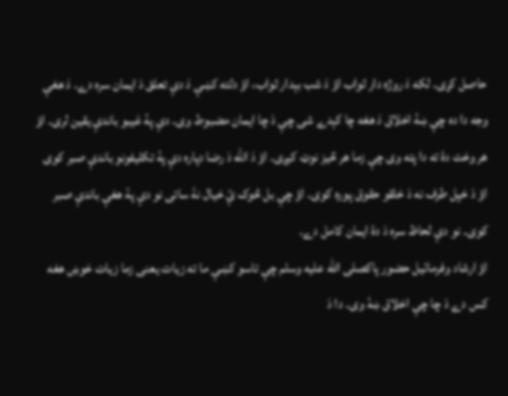حاصل کړی۔ لکه دَ روژه دار ثواب اؤ دَ شب بېدار ثواب، اؤ دلته کښې دَ دې تعلق دَ ایمان سره دے۔ دَ هغې وجه دا ده چې ښهٔ اخلاق دَ هغه چا کېدے شی چې دَ چا ایمان مضبوط وی۔ دې پهٔ غیبو باندې یقین لری۔ اؤ هر وخت دهٔ ته دا پته وی چې زما هر څیز نوټ کیږی۔ اؤ دَ الله دَ رضا دپاره دې پهٔ تکلیفونو باندې صبر کوی اؤ دَ خپل طرف نه دَ خلقو حقوق پوره کوی۔ اؤ چې بل څوک ېٔ خیال نهٔ ساتی نو دې پهٔ هغې باندې صبر کوی۔ نو دې لحاظ سره دَ دهٔ ایمان کامل دے۔
اؤ ارشاد وفرمائیل حضور پاکصلى الله عليه وسلم چې تاسو کښې ما ته زیات یعنی زما زیات خوښ هغه کس دے دَ چا چې اخلاق ښهٔ وی۔ دا دَ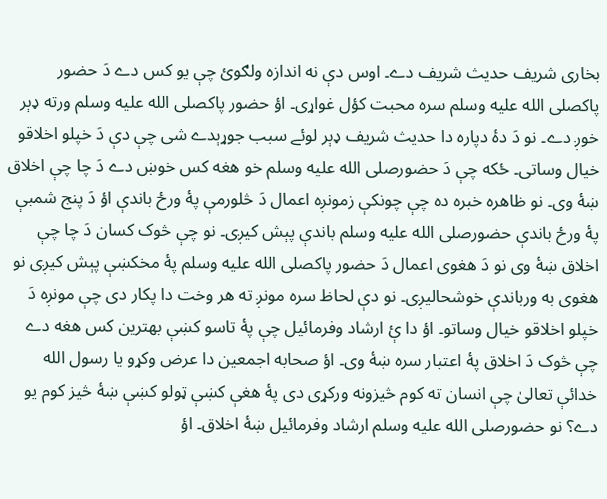بخاری شریف حدیث شریف دے۔ اوس دې نه اندازه ولګویٔ چې یو کس دے دَ حضور پاکصلى الله عليه وسلم سره محبت کؤل غواړی۔ اؤ حضور پاکصلى الله عليه وسلم ورته ډېر خوږ دے۔ نو دَ دهٔ دپاره دا حدیث شریف ډېر لوئے سبب جوړېدے شی چې دې دَ خپلو اخلاقو خیال وساتی۔ ځکه چې دَ حضورصلى الله عليه وسلم خو هغه کس خوښ دے دَ چا چې اخلاق ښهٔ وی۔ نو ظاهره خبره ده چې چونکې زمونږه اعمال دَ څلورمې پهٔ ورځ باندې اؤ دَ پنج شمبې پهٔ ورځ باندې حضورصلى الله عليه وسلم باندې پېش کیږی۔ نو چې څوک کسان دَ چا چې اخلاق ښهٔ وی نو دَ هغوی اعمال دَ حضور پاکصلى الله عليه وسلم پهٔ مخکښې پېش کیږی نو هغوی به ورباندې خوشحالیږی۔ نو دې لحاظ سره مونږ ته هر وخت دا پکار دی چې مونږه دَ خپلو اخلاقو خیال وساتو۔ اؤ دا ېٔ ارشاد وفرمائیل چې پهٔ تاسو کښې بهترین کس هغه دے چې څوک دَ اخلاق پهٔ اعتبار سره ښهٔ وی۔ اؤ صحابه اجمعین دا عرض وکړو یا رسول الله خدائې تعالیٰ چې انسان ته کوم څیزونه ورکړی دی پهٔ هغې کښې ټولو کښې ښهٔ څیز کوم یو دے؟ نو حضورصلى الله عليه وسلم ارشاد وفرمائیل ښهٔ اخلاق۔ اؤ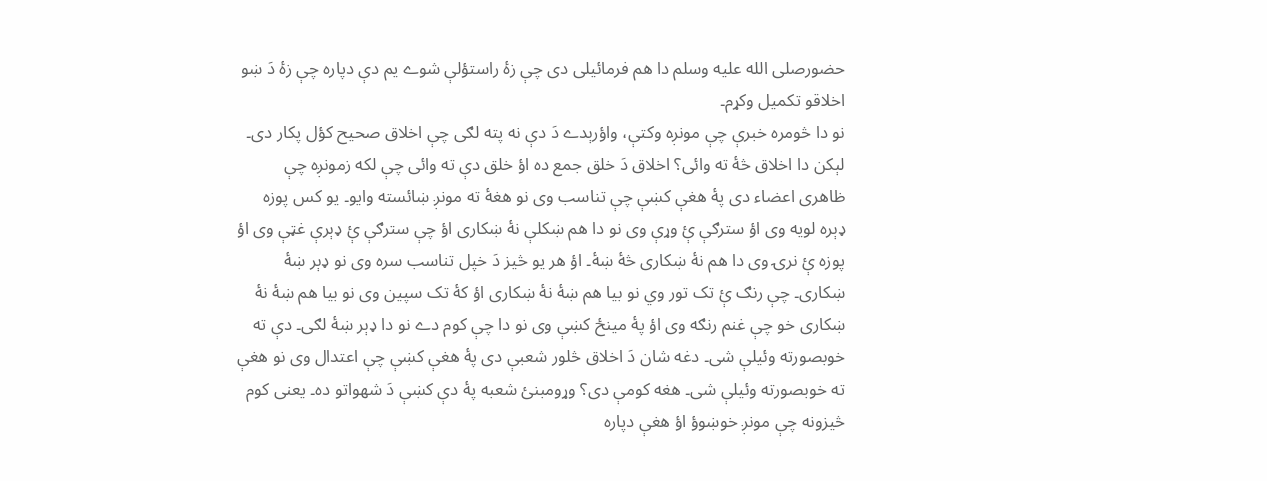حضورصلى الله عليه وسلم دا هم فرمائیلی دی چې زهٔ راستؤلې شوے یم دې دپاره چې زهٔ دَ ښو اخلاقو تکمیل وکړم۔
نو دا څومره خبرې چې مونږه وکتې، واؤرېدے دَ دې نه پته لګی چې اخلاق صحیح کؤل پکار دی۔ لېکن دا اخلاق څهٔ ته وائی؟ اخلاق دَ خلق جمع ده اؤ خلق دې ته وائی چې لکه زمونږه چې ظاهری اعضاء دی پهٔ هغې کښې چې تناسب وی نو هغهٔ ته مونږ ښائسته وایو۔ یو کس پوزه ډېره لویه وی اؤ سترګې ېٔ وړې وی نو دا هم ښکلې نهٔ ښکاری اؤ چې سترګې ېٔ ډېرې غټې وی اؤ پوزه ېٔ نرۍ وی دا هم نهٔ ښکاری څهٔ ښهٔ۔ اؤ هر یو څیز دَ خپل تناسب سره وی نو ډېر ښهٔ ښکاری۔ چې رنګ ېٔ تک تور وي نو بیا هم ښهٔ نهٔ ښکاری اؤ کهٔ تک سپین وی نو بیا هم ښهٔ نهٔ ښکاری خو چې غنم رنګه وی اؤ پهٔ مینځ کښې وی نو دا چې کوم دے نو دا ډېر ښهٔ لګی۔ دې ته خوبصورته وئیلې شی۔ دغه شان دَ اخلاق څلور شعبې دی پهٔ هغې کښې چې اعتدال وی نو هغې ته خوبصورته وئیلې شی۔ هغه کومې دی؟ وړومبنیٔ شعبه پهٔ دې کښې دَ شهواتو ده۔ یعنی کوم څیزونه چې مونږ خوښوؤ اؤ هغې دپاره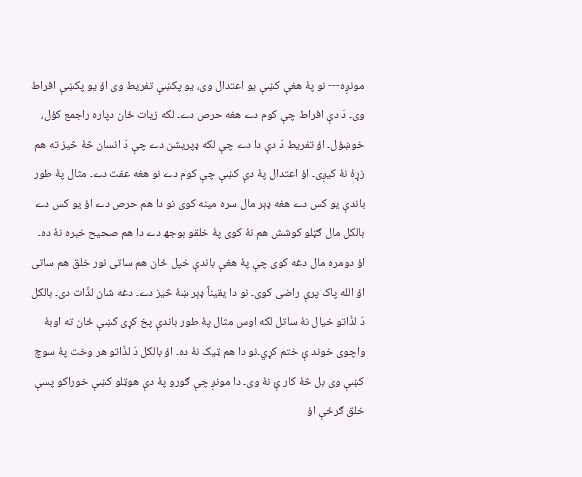مونږه--- نو پهٔ هغې کښې یو اعتدال وی، یو پکښې تفریط وی اؤ یو پکښې افراط وی۔ دَ دې افراط چې کوم دے هغه حرص دے۔ لکه زیات ځان دپاره راجمع کؤل، خوښؤل۔ اؤ تفریط دَ دې دا دے چې لکه ډپریشن دے چې دَ انسان څهٔ څیز ته هم زړهٔ نهٔ کیږی۔ اؤ اعتدال پهٔ دې کښې چې کوم دے نو هغه عفت دے۔ مثال پهٔ طور باندې یو کس دے هغه ډېر مال سره مینه کوی نو دا هم حرص دے اؤ یو کس دے بالکل مال ګټلو کوشش هم نهٔ کوی پهٔ خلقو بوجھ دے دا هم صحیح خبره نهٔ ده۔ اؤ دومره مال دغه کوی چې پهٔ هغې باندې خپل ځان هم ساتی نور خلق هم ساتی اؤ الله پاک پرې راضی کوی۔ نو دا یقیناً ډېر ښهٔ څیز دے۔ دغه شان لذّات دی۔ بالکل دَ لذّاتو خیال نهٔ ساتل لکه اوس مثال پهٔ طور باندې پخ کړی کښې ځان ته اوبهٔ واچوی خوند ېٔ ختم کړي۔نو دا هم ټیک نهٔ ده۔ اؤ بالکل دَ لذّاتو هر وخت پهٔ سوچ کښې وی بل څهٔ کار ېٔ نهٔ وی۔ دا مونږ چې ګورو پهٔ دې هوټلو کښې خوراکو پسې خلق ګرځې اؤ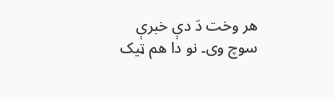هر وخت دَ دې خبرې سوچ وی۔ نو دا هم ټیک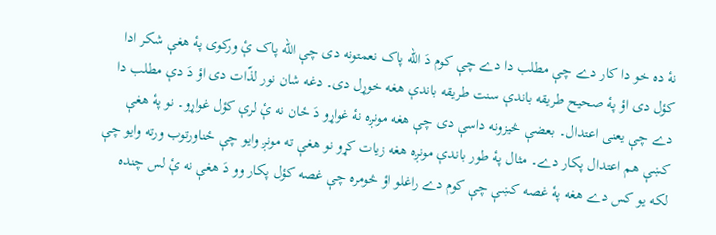نهٔ ده خو دا کار دے چې مطلب دا دے چې کوم دَ الله پاک نعمتونه دی چې الله پاک ېٔ ورکوی پهٔ هغې شکر ادا کؤل دی اؤ پهٔ صحیح طریقه باندې سنت طریقه باندې هغه خوړل دی۔ دغه شان نور لذّات دی اؤ دَ دې مطلب دا دے چې یعنی اعتدال۔ بعضې څیزونه داسې دی چې هغه مونږه نهٔ غواړو دَ ځان نه ېٔ لرې کؤل غواړو۔ نو پهٔ هغې کښې هم اعتدال پکار دے۔ مثال پهٔ طور باندې مونږه هغه زیات کړو نو هغې ته مونږ وایو چې ځناورتوب ورته وایو چې لکه یو کس دے هغه پهٔ غصه کښې چې کوم دے راغلو اؤ څومره چې غصه کؤل پکار وو دَ هغې نه ېٔ لس چنده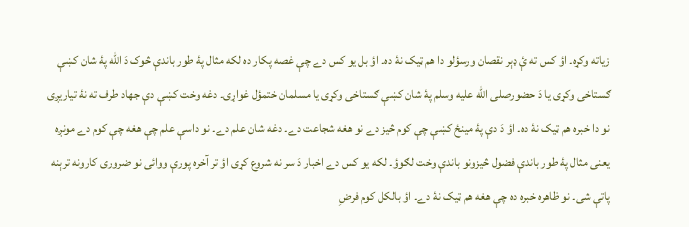زیاته وکړه۔ اؤ کس ته ېٔ ډېر نقصان ورسؤلو دا هم ټیک نهٔ ده۔ اؤ بل یو کس دے چې غصه پکار ده لکه مثال پهٔ طور باندې څوک دَ الله پهٔ شان کښې ګستاخی وکړی یا دَ حضورصلى الله عليه وسلم پهٔ شان کښې ګستاخی وکړی یا مسلمان ختمؤل غواړی۔ دغه وخت کښې دې جهاد طرف ته نهٔ تیاریږی نو دا خبره هم ټیک نهٔ ده۔ اؤ دَ دې پهٔ مینځ کښې چې کوم څیز دے نو هغه شجاعت دے۔ دغه شان علم دے۔ نو داسې علم چې هغه چې کوم دے مونږه یعنی مثال پهٔ طور باندې فضول څیزونو باندې وخت لګوؤ۔ لکه یو کس دے اخبار دَ سر نه شروع کړی اؤ تر آخره پورې ووائی نو ضروری کارونه ترېنه پاتې شی۔ نو ظاهره خبره ده چې هغه هم ټیک نهٔ دے۔ اؤ بالکل کوم فرضِ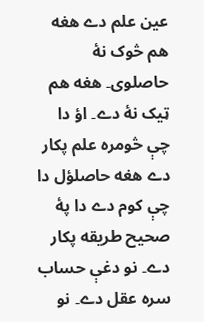عین علم دے هغه هم څوک نهٔ حاصلوی۔ هغه هم ټیک نهٔ دے۔ اؤ دا چې څومره علم پکار دے هغه حاصلؤل دا چې کوم دے دا پهٔ صحیح طریقه پکار دے۔ نو دغې حساب سره عقل دے۔ نو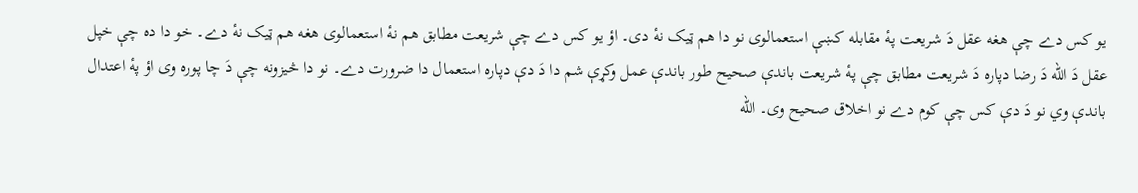یو کس دے چې هغه عقل دَ شریعت پهٔ مقابله کښې استعمالوی نو دا هم ټیک نهٔ دی۔ اؤ یو کس دے چې شریعت مطابق هم نهٔ استعمالوی هغه هم ټیک نهٔ دے۔ خو دا ده چې خپل عقل دَ الله دَ رضا دپاره دَ شریعت مطابق چې پهٔ شریعت باندې صحیح طور باندې عمل وکړې شم دا دَ دې دپاره استعمال دا ضرورت دے۔ نو دا څیزونه چې دَ چا پوره وی اؤ پهٔ اعتدال باندې وي نو دَ دې کس چې کوم دے نو اخلاق صحیح وی۔ الله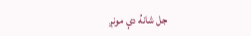جل شانهُ دې مونږ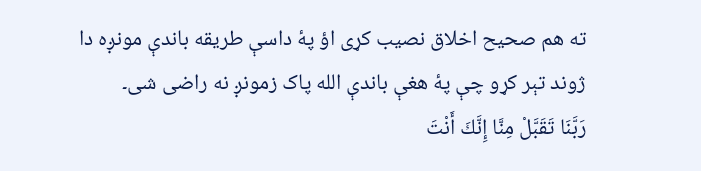ته هم صحیح اخلاق نصیب کړی اؤ پهٔ داسې طریقه باندې مونږه دا ژوند تېر کړو چې پهٔ هغې باندې الله پاک زمونږ نه راضی شی۔
رَبَّنَا تَقَبَّلْ مِنَّا إِنَّكَ أَنْتَ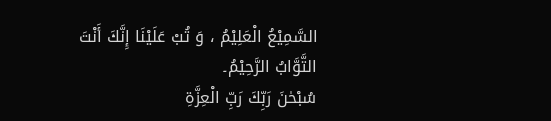السَّمِیْعُ الْعَلِیْمُ ، وَ تُبْ عَلَیْنَا إِنَّكَ أَنْتَ التَّوَّابُ الرَّحِیْمُ۔
سُبْحٰنَ رَبِّكَ رَبِّ الْعِزَّةِ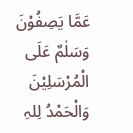عَمَّا یَصِفُوْنَ وَسَلٰمٌ عَلَی الْمُرْسَلِیْنَ وَالْحَمْدُ لِلہِ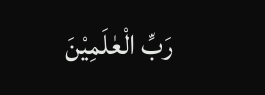رَبِّ الْعٰلَمِیْنَ